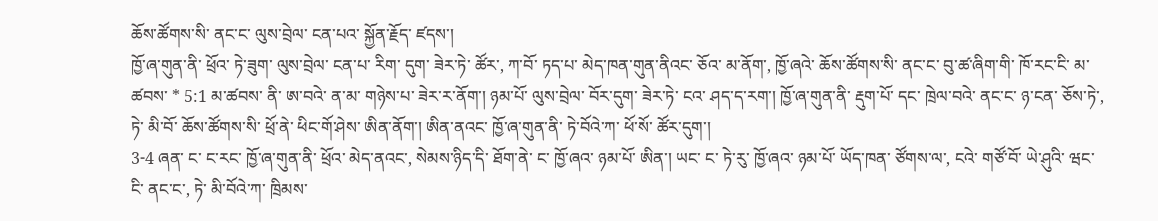ཆོས་ཚོགས་སི་ ནང་ང་ ལུས་བྲེལ་ ངན་པའ་ སྐྱོན་རྗོད་ ཛདས་།
ཁྱོ་ཞ་གུན་ནི་ ཕྲོའ་ ཏེ་ཟུག་ ལུས་བྲེལ་ ངན་པ་ རིག་ དུག་ ཟེར་ཏེ་ ཚོར་, ཀ་བོ་ ཏད་པ་ མེད་ཁན་གུན་ནིའང་ ཅོའ་ མ་ནོག་, ཁྱོ་ཞའེ་ ཆོས་ཚོགས་སི་ ནང་ང་ བུ་ཚ་ཞིག་གི་ ཁོ་རང་ངི་ མ་ཚབས་ * 5:1 མ་ཚབས་ ནི་ ཨ་བའེ་ ན་མ་ གཉེས་པ་ ཟེར་ར་ནོག་། ཉམ་པོ་ ལུས་བྲེལ་ བོར་དུག་ ཟེར་ཏེ་ ངའ་ ཤད་ད་རག་། ཁྱོ་ཞ་གུན་ནི་ རྡུག་པོ་ དང་ ཁྲེལ་བའེ་ ནང་ང་ ཉ་ངན་ ཅོས་ཏེ་, ཏེ་ མི་བོ་ ཆོས་ཚོགས་སི་ ཕྲོ་ནེ་ ཕིང་གོ་ཤེས་ ཨིན་ནོག་། ཨིན་ནའང་ ཁྱོ་ཞ་གུན་ནི་ ཏེ་བོའེ་ཀ་ ཕོ་སོ་ ཚོར་དུག་།
3-4 ཞན་ ང་ ང་རང་ ཁྱོ་ཞ་གུན་ནི་ ཕྲོའ་ མེད་ནའང་, སེམས་ཉིད་དི་ ཐོག་ནེ་ ང་ ཁྱོ་ཞའ་ ཉམ་པོ་ ཨིན་། ཡང་ ང་ ཏེ་རུ་ ཁྱོ་ཞའ་ ཉམ་པོ་ ཡོད་ཁན་ ཙོགས་ལ་, ངའེ་ གཙོ་བོ་ ཡེ་ཤུའི་ ཝང་ངི་ ནང་ང་, ཏེ་ མི་བོའེ་ཀ་ ཁྲིམས་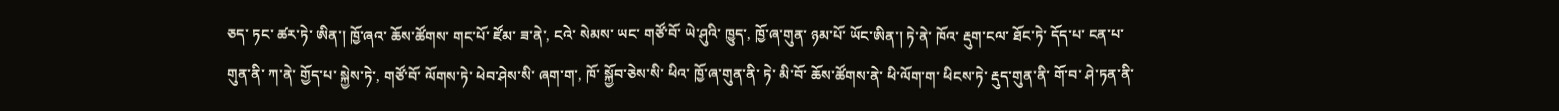ཅད་ ཏང་ ཚར་ཏེ་ ཨིན་། ཁྱོ་ཞའ་ ཆོས་ཚོགས་ གང་པོ་ ཛོམ་ ཟ་ནེ་, ངའེ་ སེམས་ ཡང་ གཙོ་བོ་ ཡེ་ཤུའི་ ཁྱུད་, ཁྱོ་ཞ་གུན་ ཉམ་པོ་ ཡོང་ཨིན་། ཏེ་ནེ་ ཁོའ་ རྡུག་ངལ་ ཐོང་ཏེ་ དོད་པ་ ངན་པ་གུན་ནི་ ཀ་ནེ་ གྱོད་པ་ སྐྱེས་ཏེ་, གཙོ་བོ་ ལོགས་ཏེ་ ཕེབ་ཤེས་སི་ ཞག་ག་, ཁོ་ སྐྱོབ་ཅེས་སི་ ཕིའ་ ཁྱོ་ཞ་གུན་ནི་ ཏེ་ མི་བོ་ ཆོས་ཚོགས་ནེ་ ཕི་ལོག་ག་ ཕིངས་ཏེ་ རྡུད་གུན་ནི་ གོ་བ་ ཤེ་ཏན་ནི་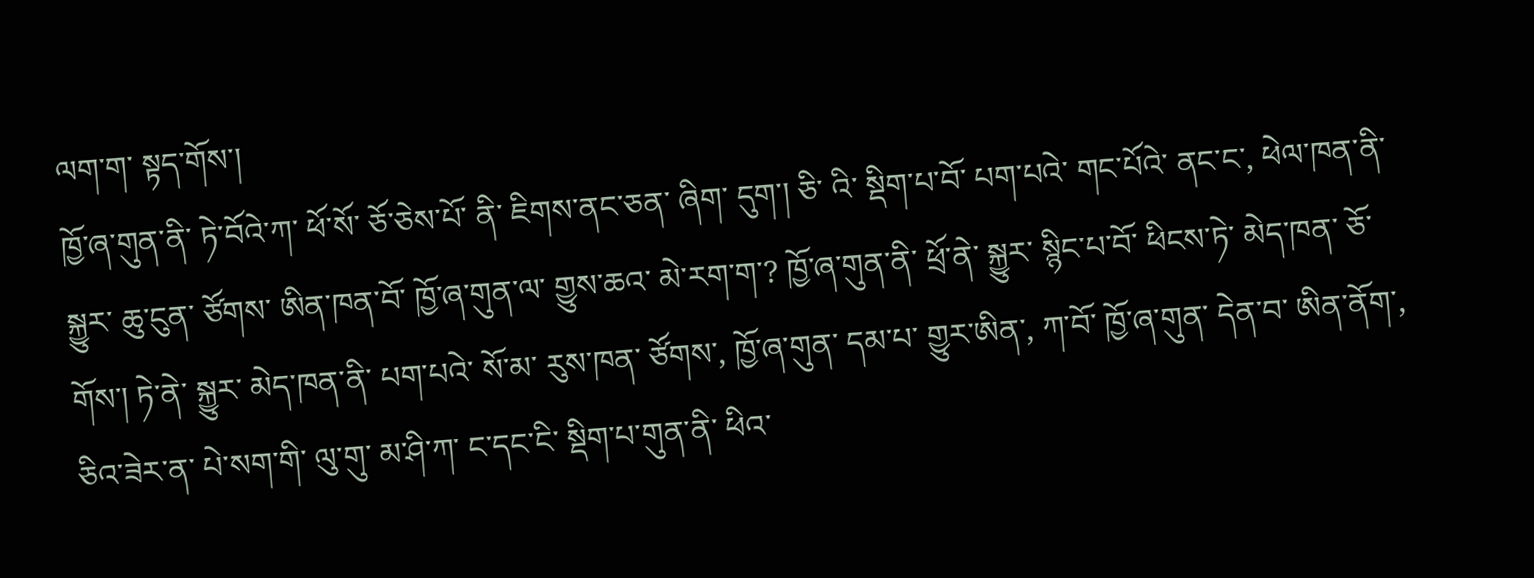ལག་ག་ སྟད་གོས་།
ཁྱོ་ཞ་གུན་ནི་ ཏེ་བོའེ་ཀ་ ཕོ་སོ་ ཅོ་ཅེས་པོ་ ནི་ ཇིགས་ནང་ཅན་ ཞིག་ དུག་། ཅི་ འི་ སྡིག་པ་བོ་ པག་པའེ་ གང་པོའེ་ ནང་ང་, ཕེལ་ཁན་ནི་ སྐྱུར་ ཆུ་ངུན་ ཙོགས་ ཨིན་ཁན་བོ་ ཁྱོ་ཞ་གུན་ལ་ གྱུས་ཆའ་ མེ་རག་ག་? ཁྱོ་ཞ་གུན་ནི་ ཕྲོ་ནེ་ སྐྱུར་ སྙིང་པ་བོ་ ཕིངས་ཏེ་ མེད་ཁན་ ཅོ་གོས་། ཏེ་ནེ་ སྐྱུར་ མེད་ཁན་ནི་ པག་པའེ་ སོ་མ་ རུས་ཁན་ ཙོགས་, ཁྱོ་ཞ་གུན་ དམ་པ་ གྱུར་ཨིན་, ཀ་བོ་ ཁྱོ་ཞ་གུན་ དེན་བ་ ཨིན་ནོག་, ཅིའ་ཟེར་ན་ པེ་སག་གི་ ལུ་གུ་ མ་ཤི་ཀ་ ང་དང་ངི་ སྡིག་པ་གུན་ནི་ ཕིའ་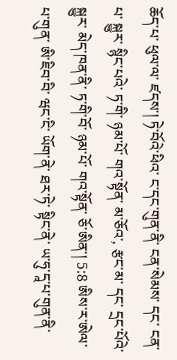ཆོད་པ་ ཕུལ་ལ་ ཛདས་། ཏེ་བོའེ་ཕིའ་ ང་དང་གུན་ནི་ ངན་སེམས་ དང་ ངན་པ་ སྐྱུར་ སྙིང་པའེ་ ཏ་གི་ ཉམ་པོ་ གའ་སྟོན་ མ་ཅོའ་, རྩང་མ་ དང་ དྲང་པོའེ་ སྐྱུར་ མེད་ཁན་ནི་ ཏ་གི་བོ་ ཉམ་པོ་ གའ་སྟོན་ ཅོ་ཨིན་། 5:8 ཨིས་ར་ཨེལ་པ་གུན་ ཨི་ཇིབ་བི་ ཝང་ངི་ ཡོག་ནེ་ ཐར་ཏེ་ སྟིང་ནེ་ ཡ་ཧུ་དཱ་པ་གུན་ནི་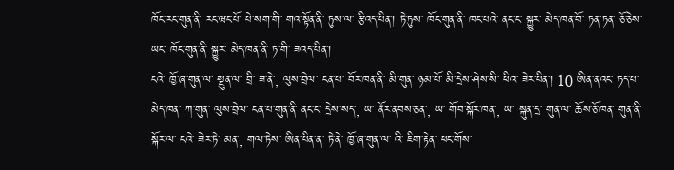ཁོང་རང་གུན་ནི་ རང་ཝང་པོ་ པེ་སག་གི་ གའ་སྟོན་ནི་ ཏུས་ལ་ རྩིའད་པིན་། ཏེ་ཏུས་ ཁོང་གུན་ནི་ ཁང་པའེ་ ནང་ང་ སྐྱུར་ མེད་ཁན་བོ་ ཏན་ཏན་ ཅོ་ཅེས་ ཡང་ ཁོང་གུན་ནི་ སྐྱུར་ མེད་ཁན་ནི་ ཏ་གི་ ཟའད་པིན་།
ངའེ་ ཁྱོ་ཞ་གུན་ལ་ སྔུན་ལ་ བྲི་ ཟ་ནེ་, ལུས་བྲེལ་ ངན་པ་ བོར་ཁན་ནི་ མི་གུན་ ཉམ་པོ་ མི་དྲེས་ཤེས་སི་ ཕིའ་ ཟེར་པིན་། 10 ཨིན་ནའང་ ཏད་པ་ མེད་ཁན་ ཀ་གུན་ ལུས་བྲེལ་ ངན་པ་གུན་ནི་ ནང་ང་ དྲེས་སད་, ཡ་ ནོར་ནབས་ཅན་, ཡ་ གོབ་སྐོར་ཁན་, ཡ་ སྐུན་དྲ་ གུན་ལ་ ཆོས་ཅོ་ཁན་ གུན་ནི་ སྐོར་ལ་ ངའེ་ ཟེར་ཏེ་ མན་, གལ་ཏེས་ ཨིན་པིན་ན་ ཏེ་ནེ་ ཁྱོ་ཞ་གུན་ལ་ འི་ ཇིག་རྟེན་ ཕང་གོས་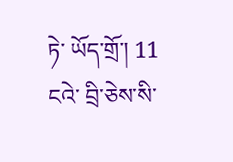ཏེ་ ཡོད་གྲོ་། 11 ངའེ་ བྲི་ཅེས་སི་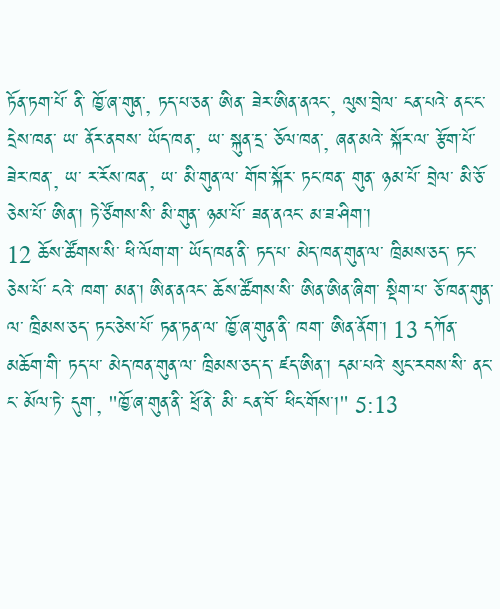ཏོན་ཏག་པོ་ ནི་ ཁྱོ་ཞ་གུན་, ཏད་པ་ཅན་ ཨིན་ ཟེར་ཨིན་ནའང་, ལུས་བྲེལ་ ངན་པའེ་ ནང་ང་ དྲེས་ཁན་ ཡ་ ནོར་ནབས་ ཡོད་ཁན་, ཡ་ སྐུན་དྲ་ ཅོལ་ཁན་, ཞན་མའེ་ སྐོར་ལ་ རྩོག་པོ་ ཟེར་ཁན་, ཡ་ ར་རོས་ཁན་, ཡ་ མི་གུན་ལ་ གོབ་སྐོར་ ཏང་ཁན་ གུན་ ཉམ་པོ་ བྲེལ་ མི་ཅོ་ཅེས་པོ་ ཨིན་། ཏེ་ཙོགས་སི་ མི་གུན་ ཉམ་པོ་ ཟན་ནའང་ མ་ཟ་ཤིག་།
12 ཆོས་ཚོགས་སི་ ཕི་ལོག་ག་ ཡོད་ཁན་ནི་ ཏད་པ་ མེད་ཁན་གུན་ལ་ ཁྲིམས་ཅད་ ཏང་ཅེས་པོ་ ངའེ་ ཁག་ མན་། ཨིན་ནའང་ ཆོས་ཚོགས་སི་ ཨིན་ཨིན་ཞིག་ སྡིག་པ་ ཅོ་ཁན་གུན་ལ་ ཁྲིམས་ཅད་ ཏང་ཅེས་པོ་ ཏན་ཏན་ལ་ ཁྱོ་ཞ་གུན་ནི་ ཁག་ ཨིན་ནོག་། 13 དཀོན་མཆོག་གི་ ཏད་པ་ མེད་ཁན་གུན་ལ་ ཁྲིམས་ཅད་ད་ ཛད་ཨིན་། དམ་པའེ་ སུང་རབས་སི་ ནང་ང་ མོལ་ཏེ་ དུག་, "ཁྱོ་ཞ་གུན་ནི་ ཕྲོ་ནེ་ མི་ ངན་བོ་ ཕིང་གོས་།" 5:13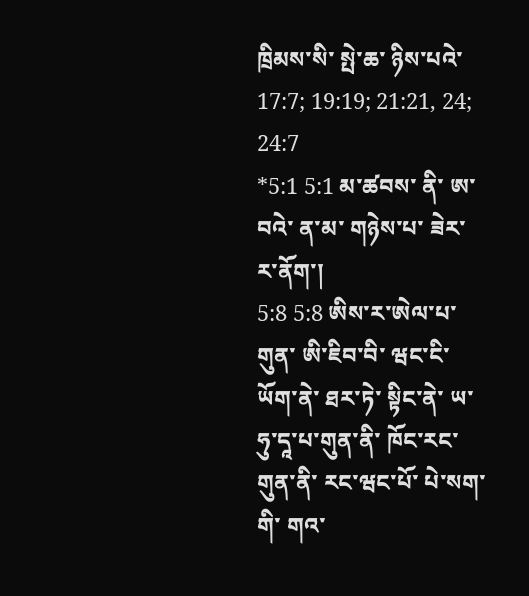ཁྲིམས་སི་ སྤེ་ཆ་ ཉིས་པའེ་ 17:7; 19:19; 21:21, 24; 24:7
*5:1 5:1 མ་ཚབས་ ནི་ ཨ་བའེ་ ན་མ་ གཉེས་པ་ ཟེར་ར་ནོག་།
5:8 5:8 ཨིས་ར་ཨེལ་པ་གུན་ ཨི་ཇིབ་བི་ ཝང་ངི་ ཡོག་ནེ་ ཐར་ཏེ་ སྟིང་ནེ་ ཡ་ཧུ་དཱ་པ་གུན་ནི་ ཁོང་རང་གུན་ནི་ རང་ཝང་པོ་ པེ་སག་གི་ གའ་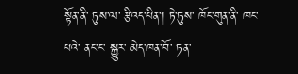སྟོན་ནི་ ཏུས་ལ་ རྩིའད་པིན་། ཏེ་ཏུས་ ཁོང་གུན་ནི་ ཁང་པའེ་ ནང་ང་ སྐྱུར་ མེད་ཁན་བོ་ ཏན་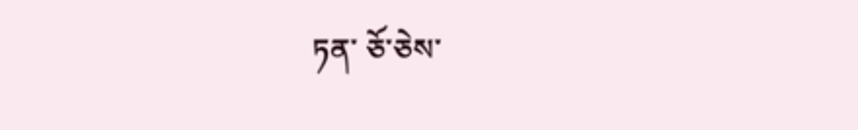ཏན་ ཅོ་ཅེས་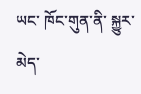ཡང་ ཁོང་གུན་ནི་ སྐྱུར་ མེད་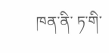ཁན་ནི་ ཏ་གི་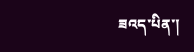ཟའད་པིན་།